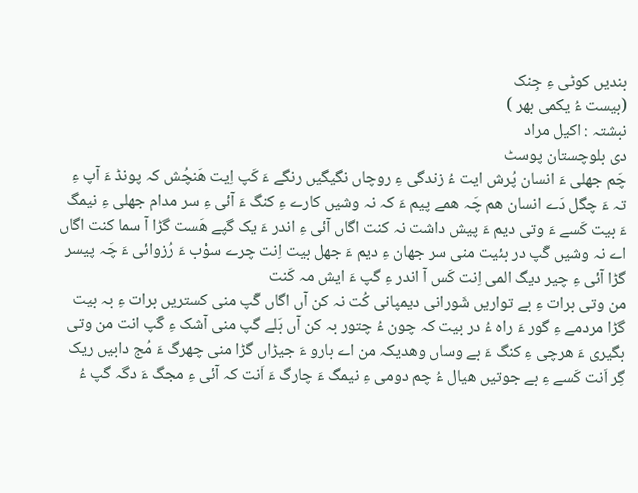بندیں کوٹی ءِ جِنک
(بیست ءُ یکمی بھر )
نبشتہ : اکیل مراد
دی بلوچستان پوسٹ
چَم جھلی ءَ انسان پُرش ایت ءُ زندگی ءِ روچاں نگیگیں رنگے ءَ کَپ اِیت ھَنچُش کہ پونڈ ءَ آپ ءِ تہ ءَ چگل دَے انسان ھم چَہ ھمے پیم ءَ کہ نہ وشیں کارے ءِ کنگ ءَ آئی ءِ سر مدام جھلی ءِ نیمگ ءَ بیت کَسے ءَ وتی دیم ءَ پیش داشت نہ کنت اگاں آئی ءِ اندر ءَ یک گپے ھَست گڑا آ سما کنت اگاں اے نہ وشیں گَپ در بئیت منی سر جھان ءِ دیم ءَ جھل بیت اِنت چرے سوْب ءَ رُزوائی ءَ چَہ پیسر گڑا آئی ءِ چیر دیگ المی اِنت کَس آ اندر ءِ گپ ءَ ایش مہ کَنت
من وتی برات ءِ بے تواریں شَورانی دیمپانی کُت نہ کن آں اگاں گَپ منی کستریں برات ءِ بہ بیت گڑا مردمے ءِ گور ءَ راہ ءُ در بیت کہ چون ءُ چتور بہ کن آں بَلے گپ منی آشک ءِ گَپ انت من وتی بگیری ءَ ھرچی ءِ کنگ ءَ بے وساں وھدیکہ من اے بارو ءَ جیڑاں گڑا منی چھرگ ءَ مُج دابیں ریک گِر اَنت کَسے ءِ بے جوتیں ھیال ءُ چم دومی ءِ نیمگ ءَ چارگ ءَ اَنت کہ آئی ءِ مجگ ءَ دگہ گپ ءُ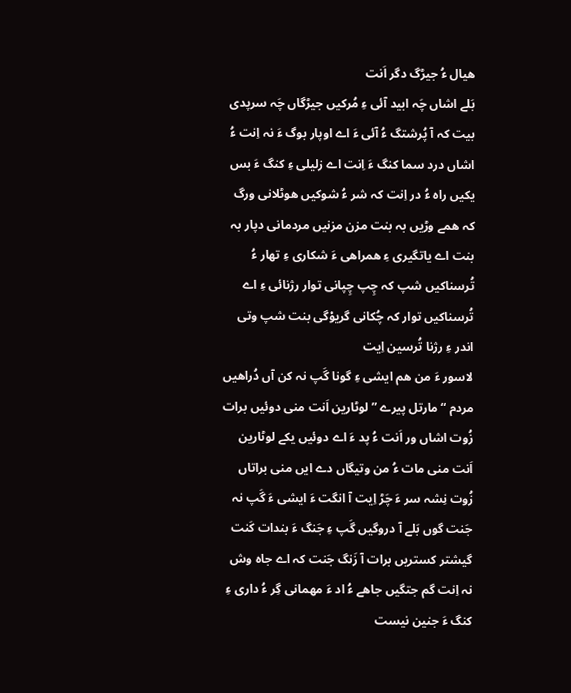ھیال ءُ جیڑگ دگر اَنت
بَلے اشاں چَہ ابید آئی ءِ مُرکیں جیڑگاں چَہ سرپدی بیت کہ آ پُرشتگ ءُ آئی ءَ اے اوپار بوگ ءَ نہ اِنت ءُ اشاں درد سما کنگ ءَ اِنت اے زلیلی ءِ کنگ ءَ بس یکیں راہ ءُ در اِنت کہ شر ءُ شوکیں ھوٹلانی ورگ کہ ھمے وڑیں بہ بنت مزن مزنیں مردمانی دپار بہ بنت اے یاتگیری ءِ ھمراھی ءَ شکاری ءِ تھار ءُ تُرسناکیں شپ کہ چِپ چِپانی توار رژنائی ءِ اے تُرسناکیں توار کہ چُکانی گریوْگی بنت شپ وتی اندر ءِ رژنا تُرسین اِیت
لاسور ءَ من ھم ایشی ءِ گونا گَپ نہ کن آں دُراھیں مردم “مارتل پیرے ” لوٹارین اَنت منی دوئیں برات زُوت اشاں ور اَنت ءُ پد ءَ اے دوئیں یکے لوٹارین اَنت منی مات ءُ من وتیگاں دے ایں منی براتاں زُوت نِشہ سر ءَ چَڑ اِیت آ انگت ءَ ایشی ءَ گَپ نہ جَنت گوں بَلے آ دروگیں گَپ ءِ جَنگ ءَ بندات کَنت گیشتر کستریں برات آ زَنگ جَنت کہ اے جاہ وش نہ اِنت گم جتگیں جاھے ءُ اد ءَ مھمانی گِر ءُ داری ءِ کنگ ءَ جنین نیست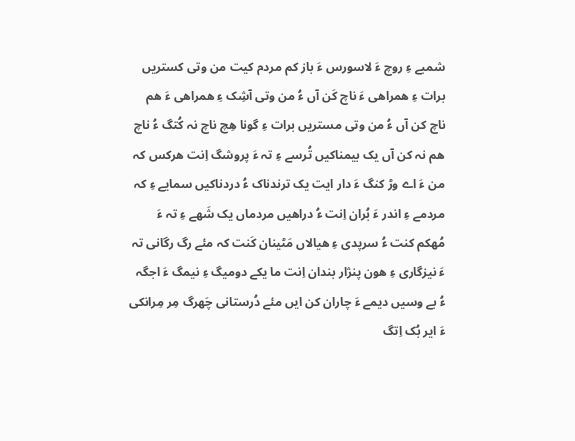شمبے ءِ روچ ءَ لاسورس ءَ باز کم مردم کیت من وتی کستریں برات ءِ ھمراھی ءَ ناچ کَن آں ءُ من وتی آشِک ءِ ھمراھی ءَ ھم ناچ کن آں ءُ من وتی مستریں برات ءِ گونا ھِچ ناچ نہ کُتگ ءُ ناچ ھم نہ کن آں یک بیمناکیں تُرسے ءِ تہ ءَ پروشگ اِنت ھرکس کہ من ءَ اے وڑ کنگ ءَ دار ایت یک ترندناک ءُ دردناکیں سمایے ءِ کہ مردمے ءِ اندر ءَ بُران اِنت ءُ دراھیں مردماں یک شَھے ءِ تہ ءَ مُھکم کنت ءُ سرپدی ءِ ھیالاں مَٹینان کَنت کہ مئے رگ رگانی تہ ءَ نیزگاری ءِ ھون پنژار بندان اِنت ما یکے دومیگ ءِ نیمگ ءَ اجگہ ءُ بے وسیں دیمے ءَ چاران کن ایں مئے دُرستانی چَھرگ مِر مِرانکی ءَ ایر بُک اِتگ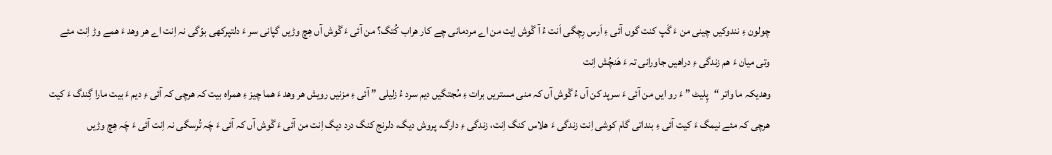چولون ءِ نندوکیں چینی من ءَ گَپ کنت گوں آئی ءِ اَرس رِچگی اَنت ءُ آ گْوش اِیت من اے مردمانی چے کار ھراب کُتگ؟ من آئی ءَ گْوش آں ھِچ وڑیں گپانی سر ءَ دلتپرکھی بوّگی نہ اِنت اے ھر وھد ءَ ھمے وڑ اِنت مئے وتی میان ءَ ھم زندگی ءِ دراھیں جاورانی تہ ءَ ھَنچُش اِنت
وھدیکہ ما واتر “پِلیٹ ” ءَ رو ایں من آئی ءَ سرپد کن آں ءُ گْوش آں کہ منی مستریں برات ءِ مُجتگیں دیم سرد ءُ زلیلی ” آئی ءِ مزنیں رویش ھر وھد ءَ ھما چیز ءِ ھمراہ بیت کہ ھرچی کہ آئی ءِ دیم ءَ بیت مارا گِندگ ءَ کیت ھرچی کہ مئے نیمگ ءَ کیت آئی ءِ بنداتی گام کوشی اِنت زندگی ءَ ھلاس کنگ اِنت، زندگی ءِ دارگ، پروش دیگ، دلرنج کنگ درد دیگ اِنت من آئی ءَ گْوش آں کہ آئی ءَ چَہ تُرسگی نہ اِنت آئی ءَ چَہ ھِچ وڑیں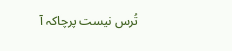تُرس نیست پرچاکہ آ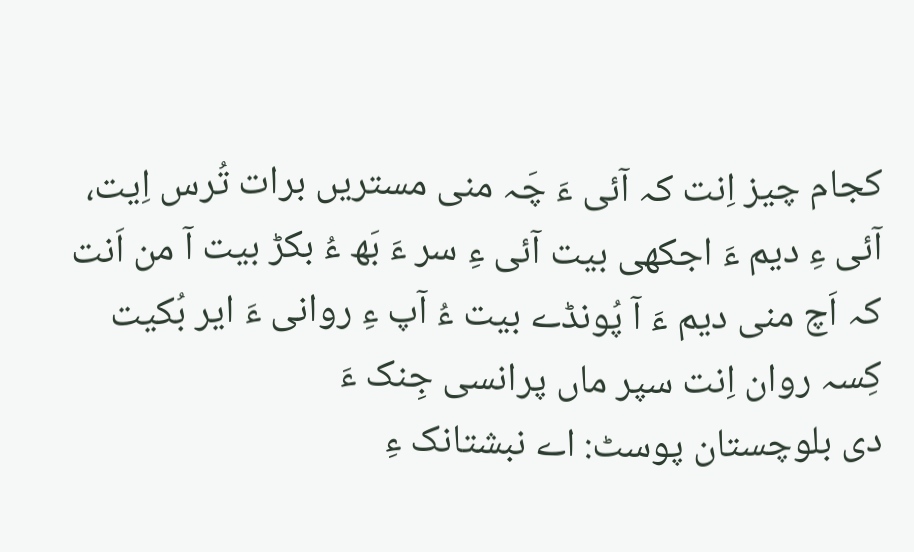کجام چیز اِنت کہ آئی ءَ چَہ منی مستریں برات تُرس اِیت، آئی ءِ دیم ءَ اجکھی بیت آئی ءِ سر ءَ بَھ ءُ بکڑ بیت آ من اَنت کہ اَچ منی دیم ءَ آ پُونڈے بیت ءُ آپ ءِ روانی ءَ ایر بُکیت
کِسہ روان اِنت سپر ماں پرانسی جِنک ءَ
دی بلوچستان پوسٹ: اے نبشتانک ءِ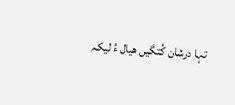تہا درشان کُتگیں ھیال ءُ لیکہ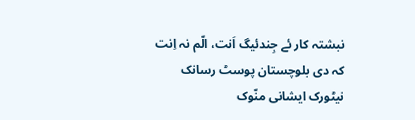نبشتہ کار ئے جِندئیگ اَنت، الّم نہ اِنت کہ دی بلوچستان پوسٹ رسانک نیٹورک ایشانی منّوک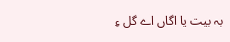بہ بیت یا اگاں اے گل ءِ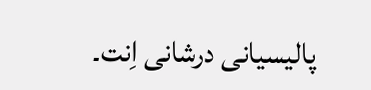پالیسیانی درشانی اِنت۔